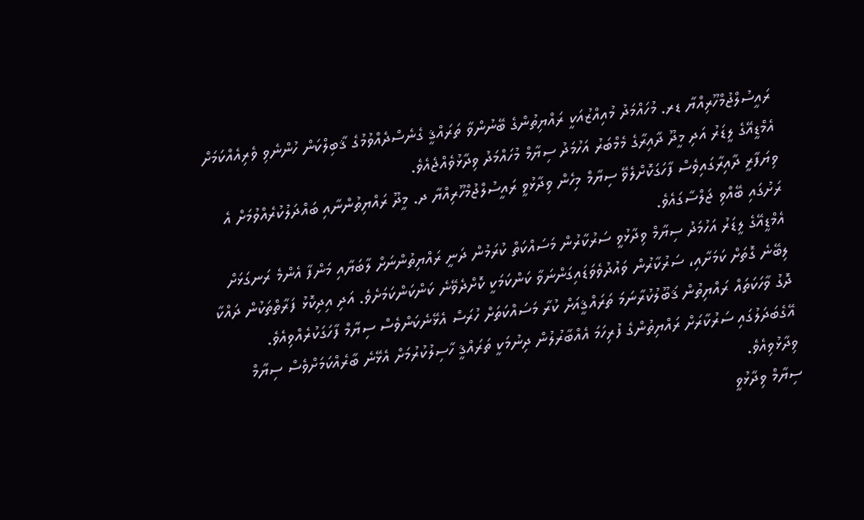ރައީސުލްޖުމްހޫރިއްޔާ ޑރ. މުހައްމަދު މުއިއްޒުއަކީ ރައްޔިތުންގެ ބޭނުންވާ ތަރައްޤީ ގެނެސްދެއްވުމުގެ ޤާބިލްކަން ހުންނެވި ވެރިއެއްކަމަށް އެމްޑީއޭގެ ލީޑަރު އަދި މީދޫ ދާއިރާގެ މެމްބަރު އަހުމަދު ސިޔާމް މުހައްމަދު ވިދާޅުވެއްޖެއެވެ.
ވިޔަފާރީ ދާއިރާގައިވެސް ފާހަގަކޮށްލެވޭ ސިޔާމް މިހެން ވިދާޅުވީ ރައީސުލްޖުމްހޫރިއްޔާ ދ. މީދޫ ރައްޔިތުންނާއި ބައްދަލުކުރެއްވުމަށް އެ ރަށުގައި ބޭއްވި ޖަލްސާގައެވެ.
އެމްޑީއޭގެ ލީޑަރު އަހުމަދު ސިޔާމް ވިދާޅުވީ ސަރުކާރުން މަސައްކަތް ކުރަމުން ދަނީ ރައްޔިތުންނަށް ލާބަޔާއި މަންފާ އެންމެ ރަނގަޅަށް ލިބޭނެ ގޮތަށް ކަމަށާއި، ސަރުކާރުން ވައުދުވެވަޑައިގަންނަވާ ކަންކަމަކީ ކޮށްދެވޭނެ ކަންކަންކަމަށެވެ. އަދި އިދިކޮޅު ފަރާތްތަކުން ދައްކާ ދޮގު ވާހަކަތައް ރައްޔިތުން ޤަބޫލުކުރާނަމަ ތަރައްޤީއަށް ކުރާ މަސައްކަތަށް ހުރަސް އެޅޭނެކަންވެސް ސިޔާމް ފާހަގަކުރެއްވިއެވެ. އޭގެބަދަލުގައި ސަރުކާރަށް ރައްޔިތުންގެ ފުރިހަމަ އެއްބާރުލުން ދިނުމަކީ ތަރައްޤީ ހާސިލުކުރުމަށް އެޅޭނެ ބާރެއްކަމަށްވެސް ސިޔާމް ވިދާޅުވިއެވެ.
ސިޔާމް ވިދާޅުވީ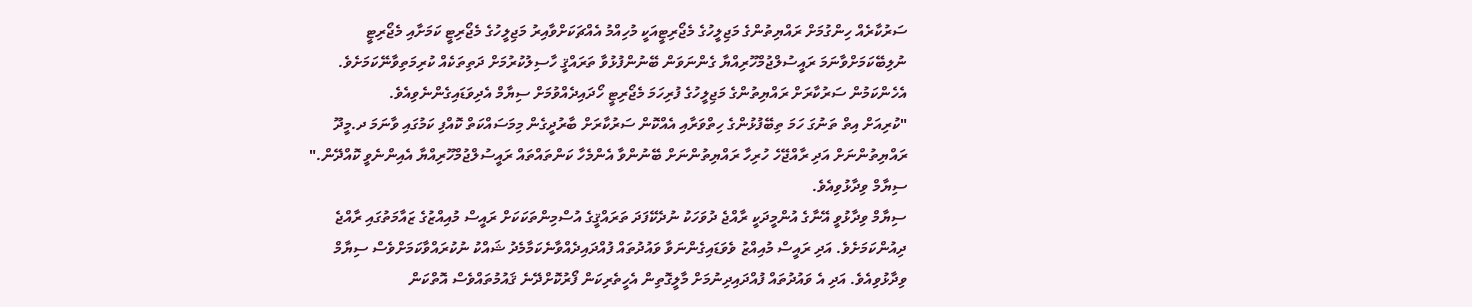ސަރުކާރެއް ހިންގުމަށް ރައްޔިތުންގެ މަޖިލީހުގެ މެޖޯރިޓީއަކީ މުހިއްމު އެއްޗަކަށްވާއިރު މަޖިލީހުގެ މެޖޯރިޓީ ކަމަށާއި މެޖޯރިޓީ ނުލިބޭކަމަށްވާނަމަ ރައީސުލްޖުމްހޫރިއްޔާ ގެންނަވަން ބޭނުންފުޅުވާ ތަރައްޤީ ހާސިލުކުރުމަށް ދަތިތަކެއް ކުރިމަތިވާނޭކަމަށެވެ. އެހެންކަމުން ސަރުކާރަށް ރައްޔިތުންގެ މަޖިލީހުގެ ފުރިހަމަ މެޖޯރިޓީ ހޯދައިދެއްވުމަށް ސިޔާމް އެދިވަޑައިގެންނެވިއެވެ.
"ކުރިއަށް އިތް ތަނުގަ ހަމަ ތިބޭފުޅުންގެ ހިތްވަރާއި އެއްކޮން ސަރުކާރަށް ބާރުދީގެން މިމަސައްކަތް ކޮއްފި ކަމުގައި ވާނަމަ ދ.މީދޫ ރައްޔިތުންނަށް އަދި ރާއްޖޭހެ ހުރިހާ ރައްޔިތުންނަށް ބޭނުންވާ އެންމެހާ ކަންތައްތައް ރައީސުލްޖުމްހޫރިއްޔާ އެއިންނެވީ ކޮއްދޭން." ސިޔާމް ވިދާޅުވިއެވެ.
ސިޔާމް ވިދާޅުވީ އޭނާގެ އުންމީދަކީ ރާއްޖެ ދުވަހަކު ނުދެކޭފަދަ ތަރައްޤީގެ އުސްމިންތަކަކަށް ރައީސް މުއިއްޒުގެ ޒައާމަތުގައި ރާއްޖެ ދިއުންކަމަށެވެ. އަދި ރައީސް މުއިއްޒު ވެވަޑައިގެންނަވާ ވައުދުތައް ފުއްދައިދެއްވާނެކަމާމެދު ޝައްކު ނުކުރައްވާކަމަށްވެސް ސިޔާމް ވިދާޅުވިއެވެ. އަދި އެ ވައުދުތައް ފުއްދައިދިނުމަށް މާލީގޮތިން އެހީތެރިކަން ފޯރުކޮށްދޭނެ ޤައުމުތައްވެސް އޮތްކަން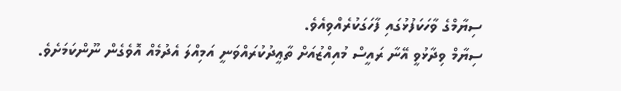ސިޔާމްގެ ވާހަކަފުޅުގައި ފާހަގަކުރެއްވިއެވެ.
ސިޔާމް ވިދާޅުވީ އޭނާ ރައީސް މުއިއްޒުއަށް ތާޢީދުކުރައްވަނީ އަމިއްލަ އެދުމެއް އޮވެގެން ނޫންކަމަށެވެ.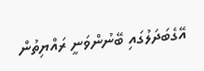އޭގެބަދަލުގައި ބޭނުންވަނީ ރައްޔިތުން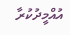އުއްމީދުކުރާ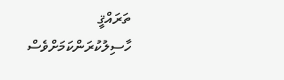ތަރައްޤީ ހާސިލުކުރަންކަމަށްވެސް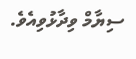ސިޔާމް ވިދާޅުވިއެވެ.